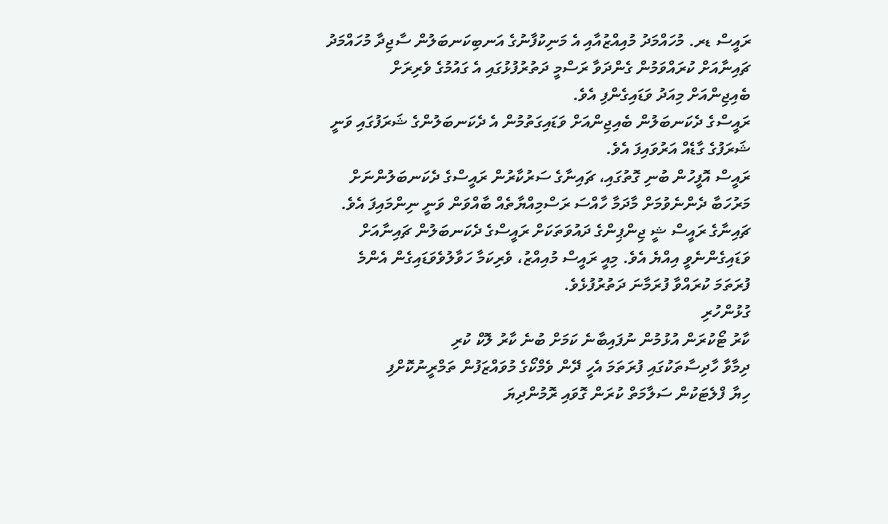ރައީސް ޑރ. މުހައްމަދު މުއިއްޒުއާއި އެ މަނިކުފާނުގެ އަނބިކަނބަލުން ސާޖިދާ މުހައްމަދު ޗައިނާއަށް ކުރައްވަމުން ގެންދަވާ ރަސްމީ ދަތުރުފުޅުގައި އެ ގައުމުގެ ވެރިރަށް ބެއިޖިންއަށް މިއަދު ވަޑައިގެންފި އެވެ.
ރައީސްގެ ދެކަނބަލުން ބެއިޖިންއަށް ވަޑައިގަތުމުން އެ ދެކަނބަލުންގެ ޝަރަފުގައި ވަނީ ޝަރަފުގެ ގާޑެއް އަރުވައިފަ އެވެ.
ރައީސް އޮފީހުން ބުނި ގޮތުގައި، ޗައިނާގެ ސަރުކާރުން ރައީސްގެ ދެކަނބަލުންނަށް މަރުހަބާ ދެންނެވުމަށް މާދަމާ ހާއްސަ ރަސްމިއްޔާތެއް ބާއްވަން ވަނީ ނިންމައިފަ އެވެ.
ޗައިނާގެ ރައީސް ޝީ ޖިންޕިންގެ ދައުވަތަކަށް ރައީސްގެ ދެކަނބަލުން ޗައިނާއަށް ވަޑައިގެންނެވީ އިއްޔެ އެވެ. މިއީ ރައީސް މުއިއްޒު، ވެރިކަމާ ހަވާލުވެވަޑައިގެން އެންމެ ފުރަތަމަ ކުރައްވާ ފުރަމާނަ ދަތުރުފުޅެވެ.
ގުޅުންހުރި
ކާރު ޓޯކުރަން އުޅުމުން ނުފައިބާނެ ކަމަށް ބުނެ ކާރު ލޮކް ކުރި
ދިމާވާ ހާދިސާތަކުގައި ފުރަތަމަ އެހީ ދޭން ވެމްކޯގެ މުވައްޒަފުން ތަމްރީނުކޮށްފި
ހިޔާ ފްލެޓަކުން ސަލާމަތް ކުރަން ގޮވައި ރޮމުންދިޔަ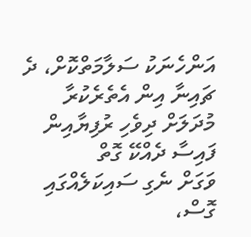އަންހެނަކު ސަލާމަތްކޮށް، ދެ
ޗައިނާ އިން އެތެރެކުރާ މުދަލަށް ދިވެހި ރުފިޔާއިން ފައިސާ ދެއްކޭ ގޮތް
ވަގަށް ނެގި ސައިކަލެއްގައި ގޮސް،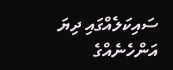ސައިކަލެއްގައި ދިޔަ އަންހެނެއްގެ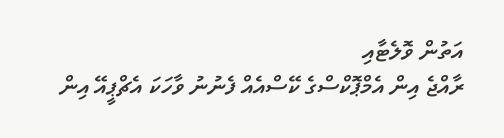އަތުން ވޮލެޓާއި
ރާއްޖެ އިން އެމްޕޮކްސްގެ ކޭސްއެއް ފެނުނު ވާހަކަ އެޗްޕީއޭ އިން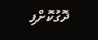ދޮގުކޮށްފި